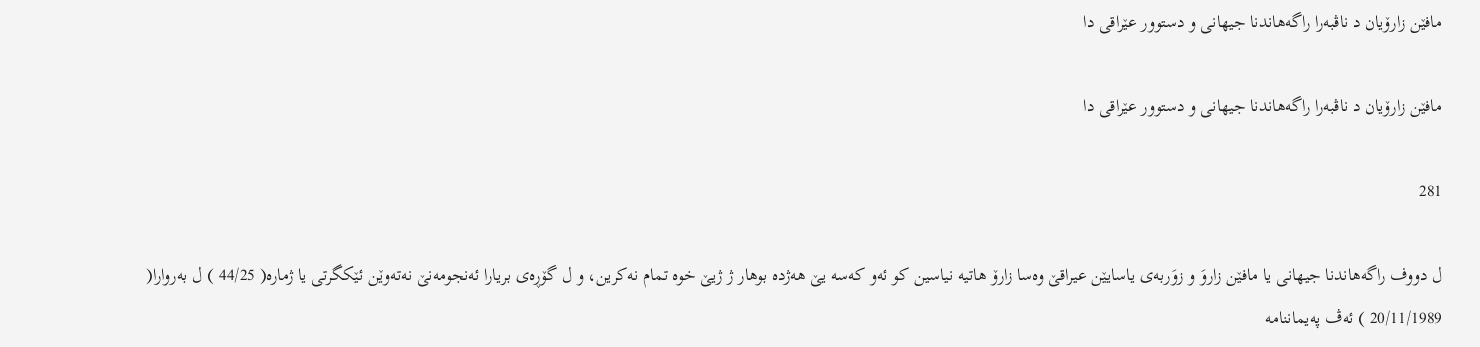مافێن زارۆیان د ناڤبه‌‌را راگه‌‌هاندنا جیهانی و دستوور عێراقی دا

مافێن زارۆیان د ناڤبه‌‌را راگه‌‌هاندنا جیهانی و دستوور عێراقی دا

281

ل دووف راگه‌هاندنا جیهانی یا مافێن زاروَ و زوَربه‌ی یاسایێن عیراقێ وه‌‌سا زارۆ هاتیه‌‌ نیاسین كو ئه‌‌و كه‌سه‌ یێ هه‌‌ژده‌ بوهار ژ ژیێ خوه‌ تمام نه‌كرین، و ل گۆڕه‌ی بریارا ئه‌‌نجومه‌‌نێ نه‌‌ته‌وێن ئێكگرتی یا ژماره‌‌( 44/25 ) ل به‌‌روارا( 20/11/1989 ) ئه‌ڤ په‌یماننامه‌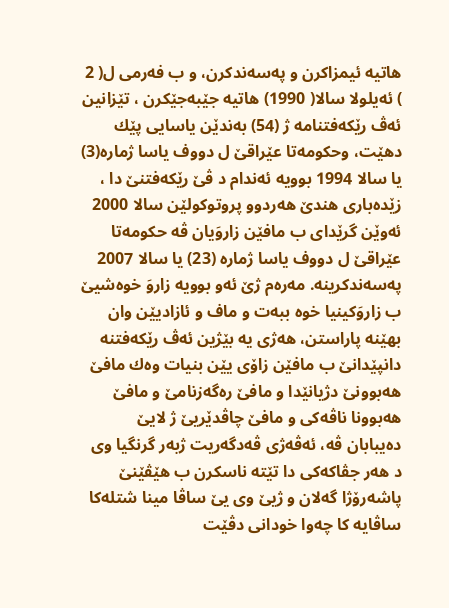هاتیه‌ ئیمزاكرن و په‌‌سه‌‌ندكرن، و ب فه‌‌رمی ل( 2 ) ئه‌‌یلولا سالا( 1990) هاتیه‌‌ جێبه‌جێكرن ، تێزانین ئه‌ڤ رێكه‌‌فتنامه‌‌ ژ (54) به‌ندێن یاسایی پێك دهێت، وحكومه‌‌تا عێراقێ ل دووف یاسا ژماره‌‌(3) یا سالا 1994 بوویه‌ ئه‌‌ندام د ڤێ رێكه‌فتنێ دا ، زێده‌‌باری هندێ هه‌‌ردوو پروتوكولێن سالا 2000 ئه‌‌وێن گرێدای ب مافێن زاروَیان ڤه‌ حكومه‌‌تا عێراقێ ل دووف‌ یاسا ژماره‌‌ (23) یا سالا 2007 په‌‌سه‌ندكرینه‌‌. مه‌ره‌‌م ژێ ئه‌‌و بوویه‌‌ زاروَ خوه‌شیێ ب زاروَكینیا خوه‌ ببه‌‌ت و ماف و ئازادیێن ‌وان بهێنه‌ پاراستن، هه‌ژی یه‌ بێژین ئه‌ڤ رێكه‌فتنه‌‌ دانپێدانێ ب مافێن زاۆی یێن بنیات وه‌ك مافێ هه‌بوونێ دژیانێدا و مافێ ره‌گه‌زنامێ و مافێ هه‌‌بوونا ناڤه‌كی و مافێ چاڤدێریێ ژ لایێ ده‌یبابان ڤه‌، ئه‌ڤه‌ژی ڤه‌دگه‌ریت ژبه‌ر گرنگیا وی د هه‌ر جڤاكه‌كی دا تێته‌ ناسكرن ب هێڤێنێ پاشه‌رۆژا گه‌لان و ژیێ وی یێ ساڤا مینا شتله‌كا ساڤایه‌ كا چه‌وا خودانی دڤێت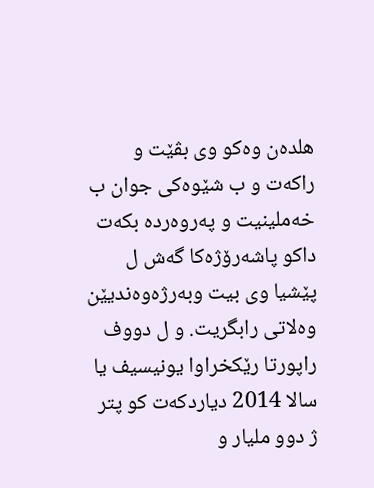هلده‌ن وه‌كو وی بڤێت و راكه‌ت و ب شێوه‌كی جوان ب خه‌ملینیت و په‌روه‌رده‌ بكه‌ت داكو پاشه‌رۆژه‌كا گه‌ش ل پێشیا وی بیت وبه‌رژه‌وه‌ندیێن وه‌لاتی رابگریت. و ل دووف راپورتا رێكخراوا یونیسیف یا سالا 2014 دیاردكه‌‌ت كو پتر ژ دوو ملیار و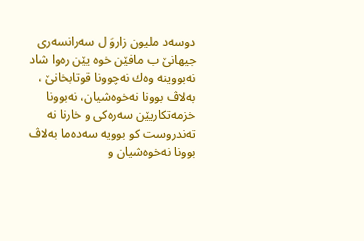دوسه‌‌د ملیون زاروَ ل سه‌‌رانسه‌‌ری جیهانێ ب مافێن خوه‌ یێن ره‌وا شاد نه‌‌بووینه‌ وه‌‌ك نه‌چوونا قوتابخانێ ، به‌‌لاڤ ‌بوونا نه‌خوه‌شیان، نه‌بوونا خزمه‌تكاریێن سه‌‌ره‌‌كی و خارنا نه‌ ته‌‌ندروست كو بوویه‌‌ سه‌‌ده‌‌ما به‌‌لاڤ بوونا نه‌‌خوه‌شیان و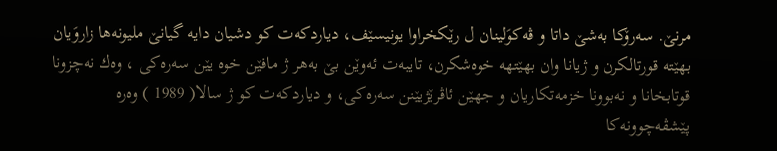مرنێ. سه‌‌رۆكا به‌‌شێ داتا و ڤه‌كوَلینان ل رێكخراوا یونیسێف، دیاردكه‌ت كو دشیان دایه‌‌ گیانێ ملیونه‌‌ها زاروَیان بهێته‌ قورتالكرن و ژیانا وان بهێتهه‌ خوه‌شكرن، تایبه‌‌ت ئه‌وێن بێ به‌هر ژ مافێن خوه‌ یێن سه‌‌ره‌‌كی ، وه‌‌ك نه‌چزونا‌ قوتابخانا و نه‌‌بوونا خزمه‌‌تكاریان و جهێن ئاڤرێژیێنن سه‌‌ره‌‌كی، و دیاردكه‌‌ت كو ژ سالا( 1989 ) وه‌‌ره‌ ‌ پێشڤه‌چوونه‌‌كا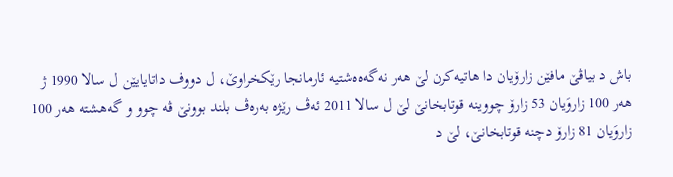باش د بیاڤێ مافێن زارۆیان دا هاتیه‌كرن لێ هه‌‌ر نه‌گه‌ه‌ه‌شتیه‌‌ ئارمانجا رێكخراوێ، ل دووف داتایایێن ل سالا 1990 ژ هه‌‌ر 100 زاروَیان 53 زارۆ چووینه‌ قوتابخانێ لێ ل سالا 2011 ئه‌ڤ رێژه‌ به‌ره‌ڤ بلند بوونێ ڤه‌‌ چوو و گه‌هشته‌ هه‌‌ر 100 زاروَیان 81 زارۆ دچنه‌‌ قوتابخانێ، لێ د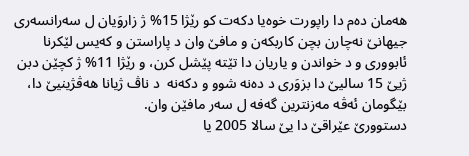هه‌مان ده‌‌م دا راپورت خوه‌یا دكه‌‌ت كو رێژا 15% ژ زاروَیان ل سه‌رانسه‌‌ری جیهانێ نه‌چارن بچن كاربكه‌ن و مافێ وان د پاراستن و كه‌‌یس لێكرنا ئابووری و د خواندن و یاریان دا تێته‌ پێشل كرن، و رێژا 11% ژ كچێن دبن ژیێ 15 سالیێ دا بزوَری د ده‌‌نه‌ شوو و دكه‌‌نه‌ ‌ د ناڤ ژیانا هه‌ڤژینیێ دا، بێگومان ئه‌ڤه‌ مه‌‌زنترین گه‌‌فه‌‌ ل سه‌‌ر مافێن وان.
دستوورێ عێراقێ دا یێ سالا 2005 یا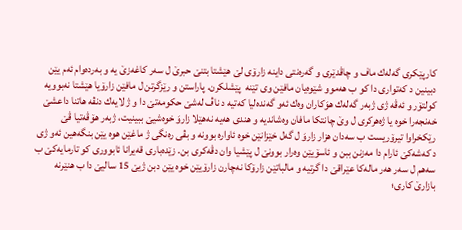كارپێكری گه‌له‌ك‌ ماف و چاڤدێری و گه‌ره‌نتی داینه‌‌ زارۆی لێ هێشتا بتنێ حبرێ ل سه‌‌ر كاغه‌زێ یه‌ و به‌‌رده‌وام ئه‌م یێن دبینین د كه‌‌تواری دا كو ب هه‌موو شێوه‌یان مافێن وی تێنه‌ ‌ پێشلكرن. پاراستن و رێزگرتن ل مافێن زارۆیا هێشتا نه‌بوویه‌ كولتۆر و ئه‌ڤه‌ ژی ژبه‌ر گه‌له‌ك هوَكاران وه‌ك ئه‌‌و گه‌نده‌‌لیا كه‌‌تیه‌‌ د ناڤ له‌‌شێ حكومه‌تێ دا و ژ لایه‌ك دنڤه‌ هاتنا داعشێ خه‌نجه‌را خوه‌ یا ژه‌هركری ل وێ چانتكا مافان وه‌‌شاندیه‌‌ و هندی هه‌‌یه‌‌ نه‌هێلا زاروَ خوه‌‌شیێ ببینیت، ژبه‌ر هۆڤه‌تیا ڤێ رێكخراوا تیرۆریست ب سه‌‌دان هزار زاروَ ل گه‌ل خێزانێن خوه‌ ئاواره‌ بوونه‌ و بڤی ره‌نگی ژ ماغێن هوه‌ یێن بنگه‌هین ئه‌و ژی د كه‌شه‌كێ ئارام دا مه‌زنن ببن و ئاسۆیێن وه‌رار بوونێ ل پێشیا وان دڤه‌كری بن. زێده‌باری قه‌یرانا ئابووری كو تارمایه‌كێ ب سه‌هم ل سه‌ر هه‌ر ماله‌كا عێراقێ دا گرتیه‌ و مالباتێن زارۆكا نه‌چارن زارۆیێن خوه‌ یێن دبن ژیێ 15 سالیێ دا ب هنێرنه‌ بازارێ كاری؛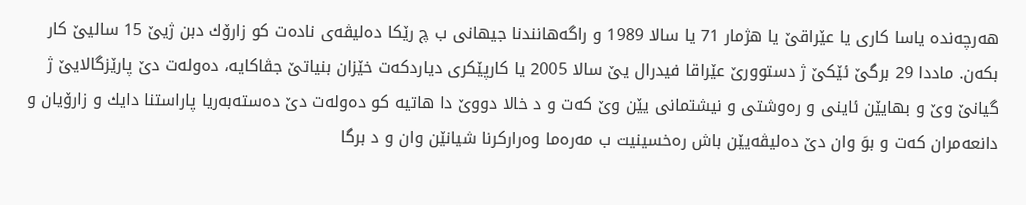هه‌رچه‌نده‌ یاسا كاری یا عێراقێ یا هژمار 71 یا سالا 1989 و راگه‌هانندنا جیهانی ب چ رێكا ده‌لیڤه‌ی ناده‌ت كو زارۆك دبن ژیێ 15 سالیێ كار بكه‌ن. ماددا 29 برگێ ئێكێ ژ دستوورێ عێراقا فیدرال یێ سالا 2005 یا كارپێكری دیاردكه‌‌ت خێزان بنیاتێ جڤاكایه‌، ده‌وله‌‌ت دێ پارێزگالایێ ژ گیانێ وێ و بهایێن ئاینی و ره‌‌وشتی و نیشتمانی یێن وێ كه‌‌ت و د خالا دووێ دا هاتیه‌ كو ده‌‌وله‌‌ت دێ ده‌‌سته‌‌به‌‌ریا پاراستنا دایك و زارۆیان و دانعه‌‌مران كه‌ت و بوَ وان دێ ده‌لیڤه‌یێن باش ره‌خسینیت ب مه‌‌ره‌‌ما وه‌‌راركرنا شیانێن وان و د برگا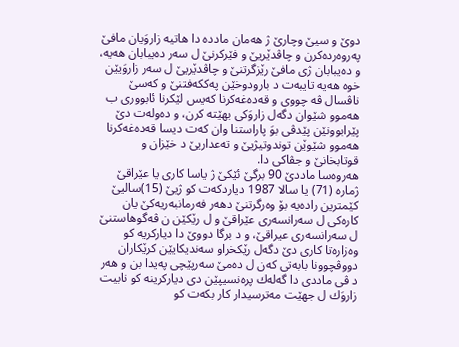دوێ و سیێ وچارێ ژ هه‌‌مان مادده‌‌ دا هاتیه‌‌ زاروَیان مافێ په‌‌روه‌‌رده‌‌كرن و چاڤدێریێ و فێركرنێ ل سه‌‌ر ده‌یبابان هه‌یه‌، و ده‌‌یبابان ژی مافێ رێزگرتنێ و چاڤدێریێ ل سه‌‌ر زاروَیێن خوه‌ ‌هه‌یه‌‌ تایبه‌‌ت د بارودوخێن په‌‌ككه‌‌فتنێ و كه‌‌سێ ناڤسال ڤه‌ چووی و قه‌‌ده‌‌غه‌‌كرنا كه‌‌یس لێكرنا ئابووری ب هه‌موو‌ شێوان دگه‌‌ل زاروَكی بهێته‌‌ كرن، و ده‌وله‌‌ت دێ پێرابوونێن پێدڤی بوَ پاراستنا وان كه‌‌ت دیسا قه‌‌ده‌غه‌‌كرنا هه‌موو شێوێن توندوتیژیێ و ته‌‌عداریێ د خێزان و قوتابخانێ و جڤاكی دا.
هه‌روه‌سا ماددێ 90 برگێ ئێكێ ژ یاسا كاری یا عێراقێ ژماره‌ (71) یا سالا 1987 دیاردكه‌‌ت كو ژیێ (15)سالیێ كێمترین راده‌یه‌‌ بۆ وه‌‌رگرتنێ دهه‌‌ر فه‌‌رمانبه‌‌ریه‌‌كێ یان كاره‌‌كی ل سه‌رانسه‌‌ری عێراقێ و ل رێكێن ن ڤه‌گوهاستنێ ل سه‌رانسه‌‌ری عیراقێ، و د برگا دووێ دا دیاركریە كو وه‌زاره‌تا كاری دێ دگه‌ل رێكخراو سه‌ندیكایێن كرێكاران دووڤچوونا بابه‌تی كه‌ن ل ده‌مێ سه‌‌رپێچی په‌‌یدا بن و هه‌ر د ڤی ماددی دا گه‌له‌ك پره‌نسیپێن دی دیاركرینه‌ كو نابیت زاروَك ل جهێت مه‌ترسیدار كار بكه‌ت كو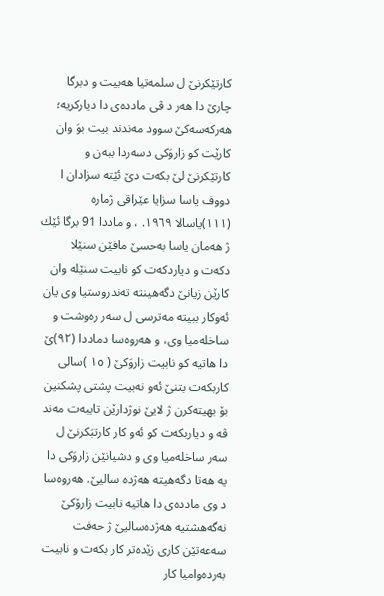كارتێكرنێ ل سلمه‌تیا هه‌بیت و دبرگا چارێ دا هه‌ر د ڤی مادده‌ی دا دیاركریه‌؛ هه‌ركه‌سه‌كێ سوود مه‌ندند بیت بوَ وان كارێت كو زاروَكی دسه‌ردا ببه‌ن و كارتێكرنێ لێ بكه‌ت دێ ئێته‌ سزادان ا دووف یاسا سزایا عێراقی ژمارە (١١١)یاسالا ١٩٦٩. ، و ماددا 91 برگا ئێك ژ هه‌‌مان یاسا به‌حسێ مافێن سنێلا دكه‌ت و دیاردكه‌‌ت كو نابیت سنێله‌‌ وان كارێن زیانێ دگه‌هینته‌‌ ته‌‌ندروستیا وی یان ئه‌وكار ببیته‌‌ مه‌ترسی ل سه‌‌ر ره‌‌وشت و ساخله‌‌میا وی، و هه‌روه‌سا دماددا (٩٢)ێ دا هاتیه‌ كو نابیت زاروَكێ ( ١٥ )سالی كاربكه‌ت بتنێ ئه‌‌و نه‌‌بیت پشتی پشكنین بۆ بهیته‌كرن ژ لایێ نوژدارێن تایبه‌ت مه‌ند ڤه‌ و دیاربكه‌ت كو ئه‌و كار كارتبَكرنێ ل سه‌ر ساخله‌میا وی و دشیانێن زاروَكی دا یه‌ هه‌تا دگه‌هیته‌ هه‌ژده‌ سالیێ. هه‌روه‌سا د وی مادده‌ی دا هاتیه‌ نابیت زارۆكێ نه‌گه‌هشتیه‌ هه‌ژده‌سالیێ ژ حه‌فت سه‌عه‌تێن كاری زێده‌تر كار بكه‌ت و نابیت به‌رده‌وامیا كار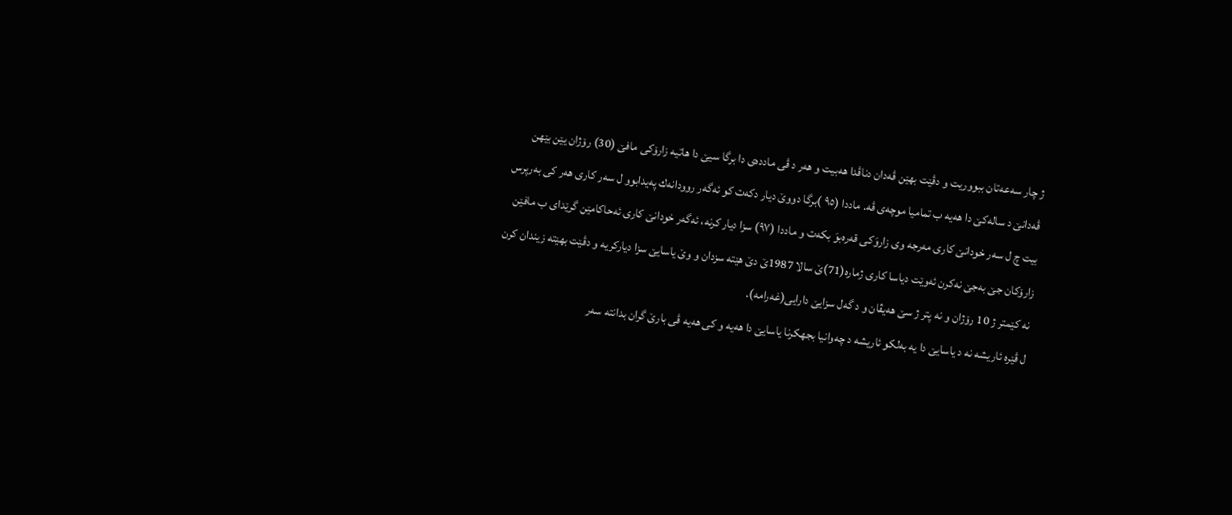ژ چار سه‌عه‌تان ببووریت و دڤێت بهێن ڤه‌دان دناڤدا هه‌بیت و هه‌ر د ڤی مادده‌ی دا برگا سیێ دا هاتیه‌ زارۆكی مافێ (30) رۆژان یێن بێهن ڤه‌دانێ د ساله‌كێ دا هه‌یه‌ ب تمامیا موچه‌ی ڤه‌. ماددا (٩٥ )برگا دووێ دیار دكه‌ت كو ئه‌گه‌ر روودانه‌ك په‌یدابوو ل سه‌ر كاری هه‌ر كی به‌رپرس بیت چ ل سه‌ر خودانێ كاری مه‌رجه‌ وی زاروَكی قه‌ره‌بوَ بكه‌ت و ماددا (٩٧) سزا دیار كرنه‌، ئه‌گه‌ر خودانێ كاری ئه‌حاكامێن گرێدای ب مافێن زارۆكان جێ به‌جێ نه‌كرن ئه‌وێت دیاسا كاری ژماره‌(71)ێ سالا 1987ێ دێ هێته‌ سزدان و وێ یاسایێ سزا دیاركریه‌ و دڤێت بهێته‌ زیندان كرن نه‌ كێمتر ژ 10 رۆژان و نه‌ پتر ژ سێ هه‌یڤان و د گه‌ل سزایێ دارایی(غه‌رامه‌).
ل ڤێره‌ ئاریشه‌ نه‌ د یاسایێ دا یه‌ به‌لكو ئاریشه‌ د چه‌وانیا بجهكرنا یاسایێ دا هه‌یه‌ و كی هه‌یه‌ ڤی بارێ گران بدانته‌ سه‌ر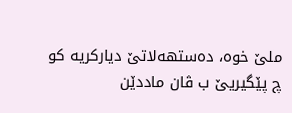ملێ خوه‌، ده‌‌ستهه‌‌لاتێ دیاركریه‌ كو چ پێگیریێ ب ڤان ماددێن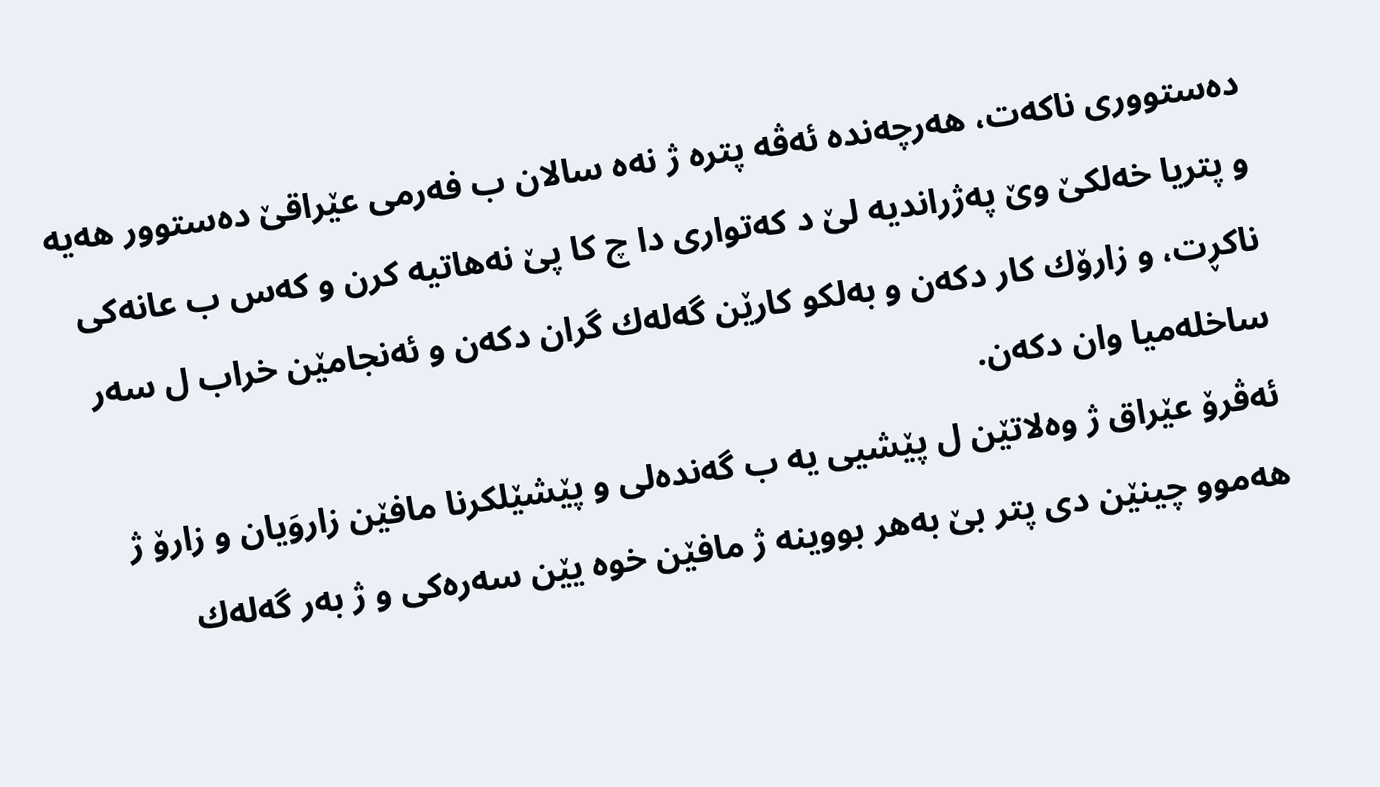ده‌ستووری ناكه‌ت، هه‌رچه‌نده‌ ئه‌ڤه‌ پتره‌ ژ نه‌ه سالان ب فه‌رمی عێراقێ ده‌ستوور هه‌یه‌ و پتریا خه‌لكێ وێ په‌ژراندیه‌ لێ د كه‌تواری دا چ كا پێ نه‌هاتیه‌ كرن و كه‌س ب عانه‌كی ناكڕت، و زارۆك كار دكه‌ن و به‌لكو كارێن گه‌له‌ك گران دكه‌ن و ئه‌نجامێن خراب ل سه‌ر ساخله‌میا وان دكه‌ن.
ئه‌ڤرۆ عێراق ژ وه‌لاتێن ل پێشیی یه‌‌ ب گه‌‌نده‌لی و پێشێلكرنا مافێن زاروَیان و زارۆ ژ هه‌موو چینێن دی پتر بێ به‌‌هر بووینه‌‌ ژ مافێن خوه‌ یێن سه‌ره‌كی و ژ به‌‌ر گه‌‌له‌‌ك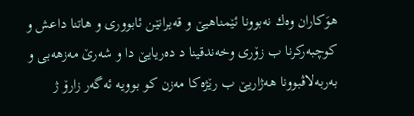هوَكاران وه‌ك نه‌‌بوونا ئێمناهیێ و قه‌یرانێن ئابووری و هاتنا داعش و كوچبه‌ركرنا ب زۆری وخه‌‌ندقینا د ده‌‌ریایێ دا و شه‌‌رێ مه‌‌زهه‌‌بی و به‌‌ربه‌لاڤبوونا هه‌ژاریێ ب رێژه‌‌كا مه‌زن كو بوویه‌‌ ئه‌گه‌‌ر زارۆ ژ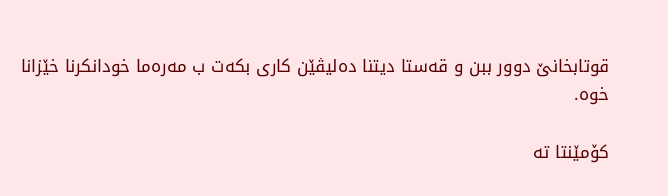قوتابخانێ دوور ببن و قه‌‌ستا دیتنا ده‌لیڤێن كاری بكه‌ت ب مه‌‌ره‌‌ما خودانكرنا خێزانا خوه‌.

کۆمێنتا تە